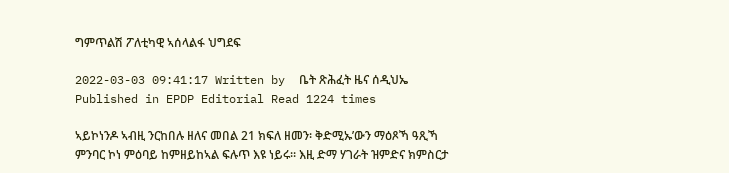ግምጥልሽ ፖለቲካዊ ኣሰላልፋ ህግደፍ

2022-03-03 09:41:17 Written by  ቤት ጽሕፈት ዜና ሰዲህኤ Published in EPDP Editorial Read 1224 times

ኣይኮነንዶ ኣብዚ ንርከበሉ ዘለና መበል 21 ክፍለ ዘመን፡ ቅድሚኡ’ውን ማዕጾኻ ዓጺኻ ምንባር ኮነ ምዕባይ ከምዘይከኣል ፍሉጥ እዩ ነይሩ። እዚ ድማ ሃገራት ዝምድና ክምስርታ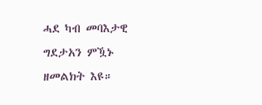ሓደ ካብ መባእታዊ ግደታአን ምዃኑ ዘመልክት እዩ።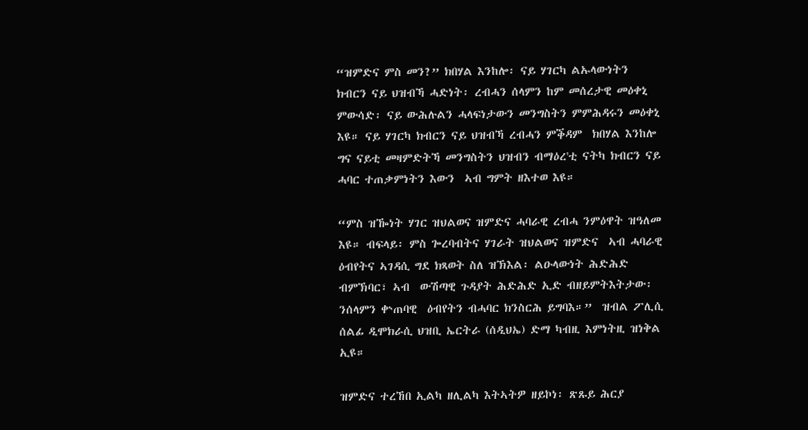“ዝምድና ምስ መን?” ክበሃል እንከሎ፡ ናይ ሃገርካ ልኡላውነትን ክብርን ናይ ህዝብኻ ሓድነት፡ ረብሓን ሰላምን ከም መሰረታዊ መዕቀኒ ምውሳድ፡ ናይ ውሕሉልን ሓላፍነታውን መንግስትን ምምሕዳሩን መዕቀኒ እዩ። ናይ ሃገርካ ክብርን ናይ ህዝብኻ ረብሓን ምቕዳም  ክበሃል እንከሎ ግና ናይቲ መዛምድትኻ መንግስትን ህዝብን ብማዕረ'ቲ ናትካ ክብርን ናይ ሓባር ተጠቃምነትን እውን  ኣብ ግምት ዘእተወ እዩ።

“ምስ ዝዀነት ሃገር ዝህልወና ዝምድና ሓባራዊ ረብሓ ንምዕዋት ዝዓለመ እዩ። ብፍላይ፡ ምስ ጐረባብትና ሃገራት ዝህልወና ዝምድና  ኣብ ሓባራዊ ዕብየትና ኣገዳሲ ግደ ክጻወት ስለ ዝኽእል፡ ልዑላውነት ሕድሕድ ብምኽባር፣ ኣብ  ውሽጣዊ ጉዳያት ሕድሕድ ኢድ ብዘይምትእትታው፡ ንሰላምን ቍጠባዊ  ዕብየትን ብሓባር ክንስርሕ ይግባእ።”  ዝብል ፖሊሲ ሰልፊ ዲሞክራሲ ህዝቢ ኤርትራ (ሰዲህኤ) ድማ ካብዚ እምነትዚ ዝነቅል ኢዩ።

ዝምድና ተረኸበ ኢልካ ዘሊልካ እትኣትዎ ዘይኮነ፡ ጽጹይ ሕርያ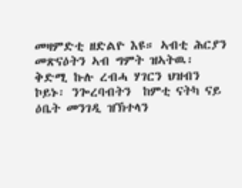መዛምድቲ ዘድልዮ እዩ። ኣብቲ ሕርያን መጽናዕትን ኣብ ግምት ዝኣትዉ፡ ቅድሚ ኩሉ ረብሓ ሃገርን ህዝብን ኮይኑ፡ ንጐረባብትን  ከምቲ ናትካ ናይ ዕቤት መንገዲ ዝኽተላን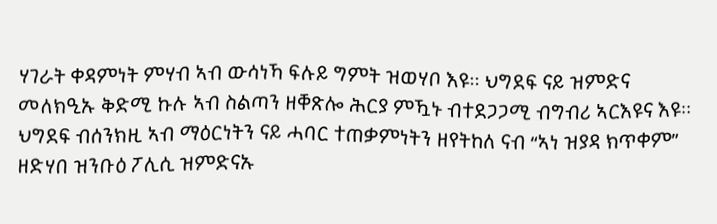ሃገራት ቀዳምነት ምሃብ ኣብ ውሳነኻ ፍሉይ ግምት ዝወሃቦ እዩ። ህግደፍ ናይ ዝምድና መለክዒኡ ቅድሚ ኩሉ ኣብ ስልጣን ዘቐጽሎ ሕርያ ምዃኑ ብተደጋጋሚ ብግብሪ ኣርእዩና እዩ። ህግደፍ ብሰንክዚ ኣብ ማዕርነትን ናይ ሓባር ተጠቃምነትን ዘየትከለ ናብ “ኣነ ዝያዳ ክጥቀም” ዘድሃበ ዝንቡዕ ፖሊሲ ዝምድናኡ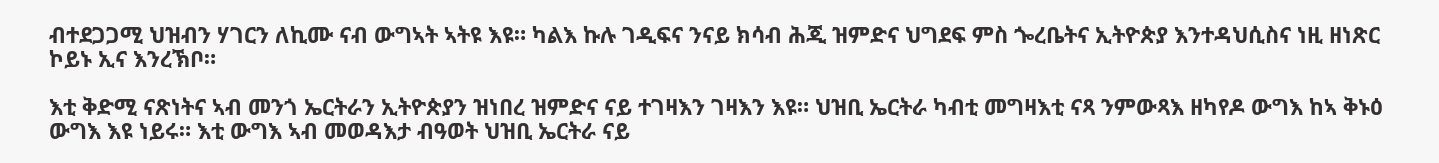ብተደጋጋሚ ህዝብን ሃገርን ለኪሙ ናብ ውግኣት ኣትዩ እዩ። ካልእ ኩሉ ገዲፍና ንናይ ክሳብ ሕጂ ዝምድና ህግደፍ ምስ ጐረቤትና ኢትዮጵያ እንተዳህሲስና ነዚ ዘነጽር  ኮይኑ ኢና እንረኽቦ።

እቲ ቅድሚ ናጽነትና ኣብ መንጎ ኤርትራን ኢትዮጵያን ዝነበረ ዝምድና ናይ ተገዛእን ገዛእን እዩ። ህዝቢ ኤርትራ ካብቲ መግዛእቲ ናጻ ንምውጻእ ዘካየዶ ውግእ ከኣ ቅኑዕ ውግእ እዩ ነይሩ። እቲ ውግእ ኣብ መወዳእታ ብዓወት ህዝቢ ኤርትራ ናይ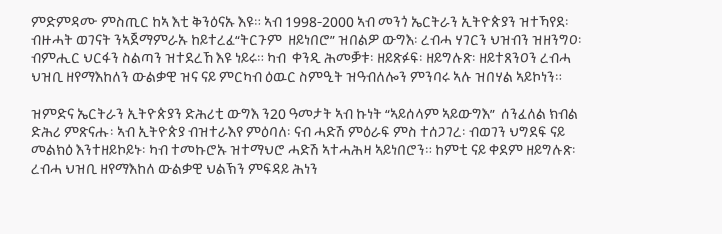ምድምዳሙ ምስጢር ከኣ እቲ ቅንዕናኡ እዩ። ኣብ 1998-2000 ኣብ መንጎ ኤርትራን ኢትዮጵያን ዝተኻየደ፡ ብዙሓት ወገናት ንኣጀማምራኡ ከይተረፈ“ትርጉም  ዘይነበሮ” ዝበልዎ ውግእ፡ ረብሓ ሃገርን ህዝብን ዝዘንግዐ፡  ብምሒር ህርፋን ስልጣን ዝተደረኸ እዩ ነይሩ። ካብ  ቀንዲ ሕመቓቱ፡ ዘይጽፉፍ፡ ዘይግሉጽ፡ ዘይተጸንዐን ረብሓ ህዝቢ ዘየማእከለን ውልቃዊ ዝና ናይ ምርካብ ዕዉር ስምዒት ዝዓብለሎን ምንባሩ ኣሉ ዝበሃል ኣይኮነን።

ዝምድና ኤርትራን ኢትዮጵያን ድሕሪቲ ውግእ ን20 ዓመታት ኣብ ኩነት “ኣይሰላም ኣይውግእ”  ሰንፈለል ክብል ድሕሪ ምጽናሑ፡ ኣብ ኢትዮጵያ ብዝተራእየ ምዕባለ፡ ናብ ሓድሽ ምዕራፍ ምስ ተሰጋገረ፡ ብወገን ህግደፍ ናይ መልክዕ እንተዘይኮይኑ፡ ካብ ተመኩሮኡ ዝተማህሮ ሓድሽ ኣተሓሕዛ ኣይነበሮን። ከምቲ ናይ ቀደም ዘይግሉጽ፡ ረብሓ ህዝቢ ዘየማእከለ ውልቃዊ ህልኽን ምፍዳይ ሕነን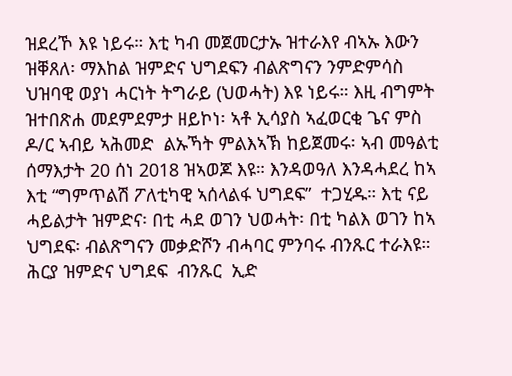ዝደረኾ እዩ ነይሩ። እቲ ካብ መጀመርታኡ ዝተራእየ ብኣኡ እውን ዝቐጸለ፡ ማእከል ዝምድና ህግደፍን ብልጽግናን ንምድምሳስ ህዝባዊ ወያነ ሓርነት ትግራይ (ህወሓት) እዩ ነይሩ። እዚ ብግምት ዝተበጽሐ መደምደምታ ዘይኮነ፡ ኣቶ ኢሳያስ ኣፈወርቂ ጌና ምስ ዶ/ር ኣብይ ኣሕመድ  ልኡኻት ምልእኣኽ ከይጀመሩ፡ ኣብ መዓልቲ ሰማእታት 20 ሰነ 2018 ዝኣወጆ እዩ። እንዳወዓለ እንዳሓደረ ከኣ እቲ “ግምጥልሽ ፖለቲካዊ ኣሰላልፋ ህግደፍ”  ተጋሂዱ። እቲ ናይ ሓይልታት ዝምድና፡ በቲ ሓደ ወገን ህወሓት፡ በቲ ካልእ ወገን ከኣ ህግደፍ፡ ብልጽግናን መቃድሾን ብሓባር ምንባሩ ብንጹር ተራእዩ። ሕርያ ዝምድና ህግደፍ  ብንጹር  ኢድ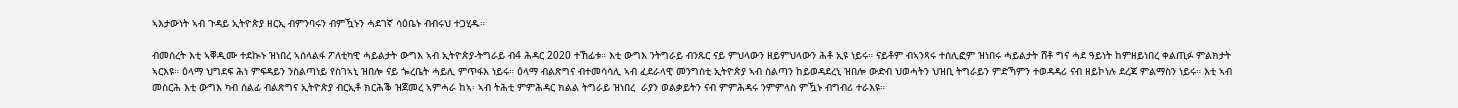ኣእታውነት ኣብ ጉዳይ ኢትዮጵያ ዘርኢ ብምንባሩን ብምዃኑን ሓደገኛ ሳዕቤኑ ብብሩህ ተጋሂዱ።

ብመሰረት እቲ ኣቐዲሙ ተደኲኑ ዝነበረ ኣሰላልፋ ፖለቲካዊ ሓይልታት ውግእ ኣብ ኢትዮጵያ-ትግራይ ብ4 ሕዳር 2020 ተኸፊቱ። እቲ ውግእ ንትግራይ ብንጹር ናይ ምህላውን ዘይምህላውን ሕቶ ኢዩ ነይሩ። ናይቶም ብኣንጻሩ ተሰሊፎም ዝነበሩ ሓይልታት ሸቶ ግና ሓደ ዓይነት ከምዘይነበረ ቀልጢፉ ምልክታት ኣርእዩ። ዕላማ ህግደፍ ሕነ ምፍዳይን ንስልጣነይ የስገኣኒ ዝበሎ ናይ ጐረቤት ሓይሊ ምጥፋእ ነይሩ። ዕላማ ብልጽግና ብተመሳሳሊ ኣብ ፈደራላዊ መንግስቲ ኢትዮጵያ ኣብ ስልጣን ከይወዳደረኒ ዝበሎ ውድብ ህወሓትን ህዝቢ ትግራይን ምድኻምን ተወዳዳሪ ናብ ዘይኮነሉ ደረጃ ምልማስን ነይሩ። እቲ ኣብ መስርሕ እቲ ውግእ ካብ ሰልፊ ብልጽግና ኢትዮጵያ ብርኢቶ ክርሕቕ ዝጀመረ ኣምሓራ ከኣ፡ ኣብ ትሕቲ ምምሕዳር ክልል ትግራይ ዝነበረ  ራያን ወልቃይትን ናብ ምምሕዳሩ ንምምላስ ምዃኑ ብግብሪ ተራእዩ።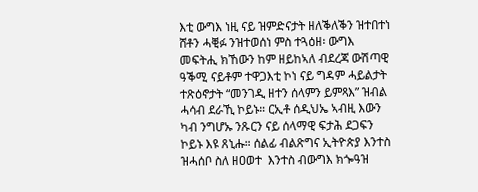እቲ ውግእ ነዚ ናይ ዝምድናታት ዘለቕለቕን ዝተበተነ ሸቶን ሓቒፉ ንዝተወሰነ ምስ ተጓዕዘ፡ ውግእ መፍትሒ ክኸውን ከም ዘይከኣለ ብደረጃ ውሽጣዊ ዓቕሚ ናይቶም ተዋጋእቲ ኮነ ናይ ግዳም ሓይልታት ተጽዕኖታት “መንገዲ ዘተን ሰላምን ይምጻእ” ዝብል ሓሳብ ደራኺ ኮይኑ። ርኢቶ ሰዲህኤ ኣብዚ እውን ካብ ንግሆኡ ንጹርን ናይ ሰላማዊ ፍታሕ ደጋፍን ኮይኑ እዩ ጸኒሑ። ሰልፊ ብልጽግና ኢትዮጵያ እንተስ ዝሓሰቦ ስለ ዘዐወተ  እንተስ ብውግእ ክጐዓዝ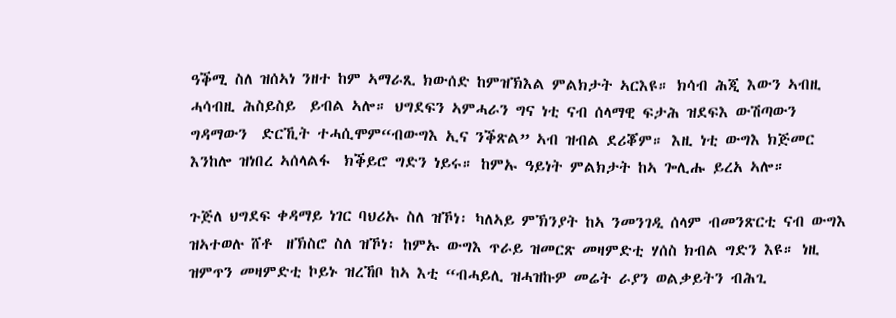ዓቕሚ ስለ ዝሰኣነ ንዘተ ከም ኣማራጺ ክውሰድ ከምዝኽእል ምልክታት ኣርእዩ። ክሳብ ሕጂ እውን ኣብዚ ሓሳብዚ ሕስይስይ  ይብል ኣሎ። ህግደፍን ኣምሓራን ግና ነቲ ናብ ሰላማዊ ፍታሕ ዝደፍእ ውሽጣውን ግዳማውን  ድርኺት ተሓሲሞም“ብውግእ ኢና ንቕጽል” ኣብ ዝብል ደሪቖም። እዚ ነቲ ውግእ ክጅመር እንከሎ ዝነበረ ኣሰላልፋ  ክቕይሮ ግድን ነይሩ። ከምኡ ዓይነት ምልክታት ከኣ ጐሊሑ ይረአ ኣሎ።

ጉጅለ ህግደፍ ቀዳማይ ነገር ባህሪኡ ስለ ዝኾነ፡ ካለኣይ ምኽንያት ከኣ ንመንገዲ ሰላም ብመንጽርቲ ናብ ውግእ ዝኣተወሉ ሸቶ  ዘኽስሮ ስለ ዝኾነ፡ ከምኡ ውግእ ጥራይ ዝመርጽ መዛምድቲ ሃሰስ ክብል ግድን እዩ። ነዚ ዝምጥን መዛምድቲ ኮይኑ ዝረኸቦ ከኣ እቲ “ብሓይሊ ዝሓዝኩዎ መሬት ራያን ወልቃይትን ብሕጊ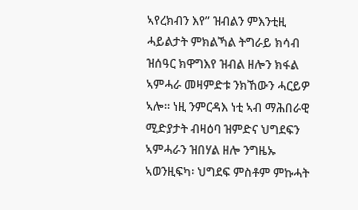ኣየረክብን እየ” ዝብልን ምእንቲዚ ሓይልታት ምክልኻል ትግራይ ክሳብ ዝሰዓር ክዋግእየ ዝብል ዘሎን ክፋል ኣምሓራ መዛምድቱ ንክኸውን ሓርይዎ ኣሎ። ነዚ ንምርዳእ ነቲ ኣብ ማሕበራዊ ሚድያታት ብዛዕባ ዝምድና ህግደፍን ኣምሓራን ዝበሃል ዘሎ ንግዜኡ ኣወንዚፍካ፡ ህግደፍ ምስቶም ምኩሓት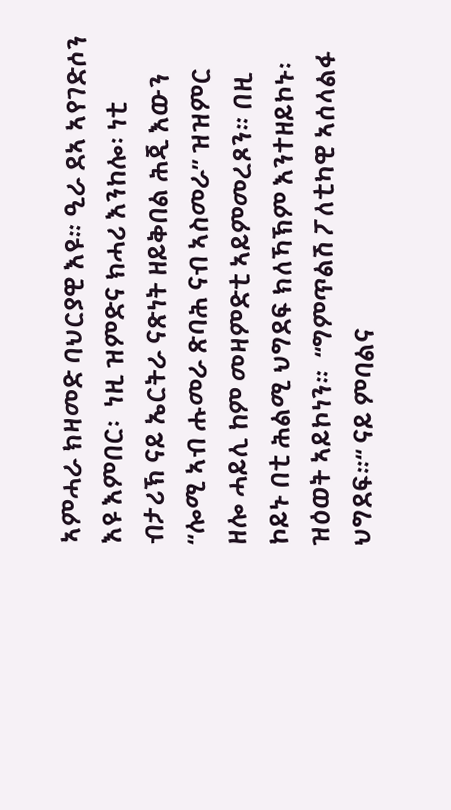ኣምሓራ ክዛመድ ባህርያዊ እዩ። ዒራ ደኣ ኣየገድሶን እዩ እምበር፡  ነዚ ዝምድና ክሓሪ እንከሎ፡ ነቲ ብታሪኽ ናይ ኤርትራ ናጽነት ዘይቅበል ሕጂ እውን “ሎሚ ኣብ ሑመራ ጽባሕ ናብ ኣስመራ” ዝዝምር ዘሎ ሓይሊ ከም መዛምድቲ ኣይምመረጾን። በዚ ኮይኑ በቲ ሕልሚ ህግደፍ ክለኻኽም እንተዘይኮኑ፡ ዝዕወት ኣይኮነን።  “ግምጥልሽ ፖለቲካዊ ኣሰላልፋ ህግደፍ።“ ናይ ምባልና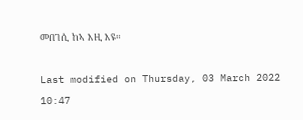መበገሲ ከኣ እዚ እዩ።

Last modified on Thursday, 03 March 2022 10:47